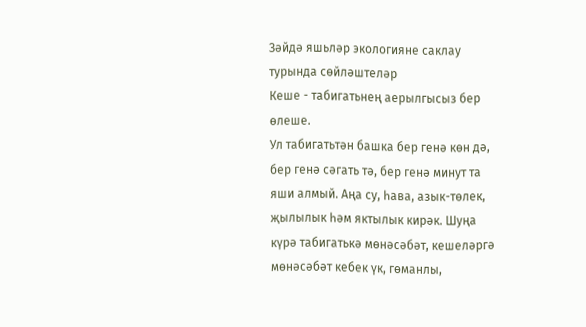Зәйдә яшьләр экологияне саклау турында сөйләштеләр
Кеше - табигатьнең аерылгысыз бер өлеше.
Ул табигатьтән башка бер генә көн дә, бер генә сәгать тә, бер генә минут та яши алмый. Аңа су, һава, азык-төлек, җылылык һәм яктылык кирәк. Шуңа күрә табигатькә мөнәсәбәт, кешеләргә мөнәсәбәт кебек үк, гөманлы,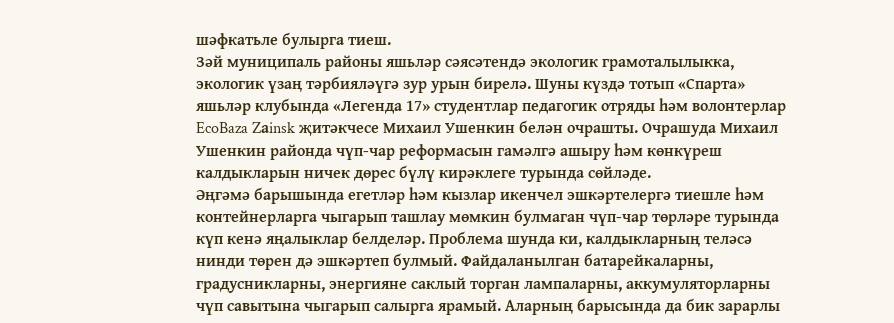шәфкатьле булырга тиеш.
Зәй муниципаль районы яшьләр сәясәтендә экологик грамоталылыкка, экологик үзаң тәрбияләүгә зур урын бирелә. Шуны күздә тотып «Спарта» яшьләр клубында «Легенда 17» студентлар педагогик отряды һәм волонтерлар EcoBaza Zаinsk җитәкчесе Михаил Ушенкин белән очрашты. Очрашуда Михаил Ушенкин районда чүп-чар реформасын гамәлгә ашыру һәм көнкүреш калдыкларын ничек дөрес бүлү кирәклеге турында сөйләде.
Әңгәмә барышында егетләр һәм кызлар икенчел эшкәртелергә тиешле һәм контейнерларга чыгарып ташлау мөмкин булмаган чүп-чар төрләре турында күп кенә яңалыклар белделәр. Проблема шунда ки, калдыкларның теләсә нинди төрен дә эшкәртеп булмый. Файдаланылган батарейкаларны, градусникларны, энергияне саклый торган лампаларны, аккумуляторларны чүп савытына чыгарып салырга ярамый. Аларның барысында да бик зарарлы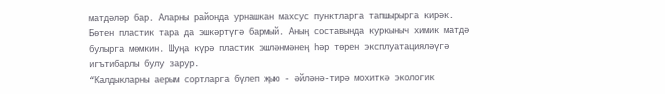матдәләр бар. Аларны районда урнашкан махсус пунктларга тапшырырга кирәк.
Бөтен пластик тара да эшкәртүгә бармый. Аның составында куркыныч химик матдә булырга мөмкин. Шуңа күрә пластик эшләнмәнең һәр төрен эксплуатацияләүгә игътибарлы булу зарур.
“Калдыкларны аерым сортларга бүлеп җыю - әйләнә-тирә мохиткә экологик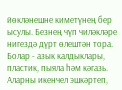йөкләнешне киметүнең бер ысулы. Безнең чүп чиләкләре нигездә дүрт өлештән тора. Болар - азык калдыклары, пластик, пыяла һәм кәгазь. Аларны икенчел эшкәртеп,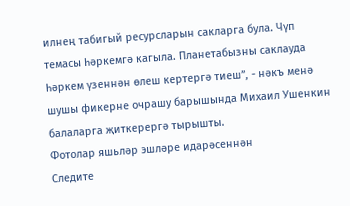илнең табигый ресурсларын сакларга була. Чүп темасы һәркемгә кагыла. Планетабызны саклауда һәркем үзеннән өлеш кертергә тиеш”, - нәкъ менә шушы фикерне очрашу барышында Михаил Ушенкин балаларга җиткерергә тырышты.
Фотолар яшьләр эшләре идарәсеннән
Следите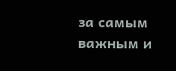за самым важным и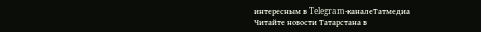интересным в Telegram-каналеТатмедиа
Читайте новости Татарстана в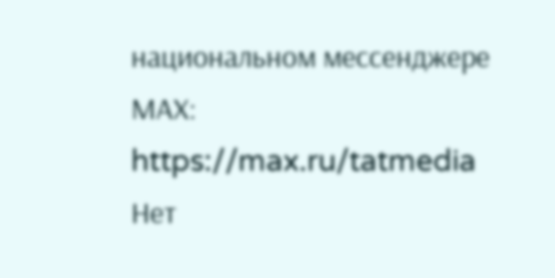национальном мессенджере MАХ: https://max.ru/tatmedia
Нет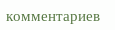комментариев